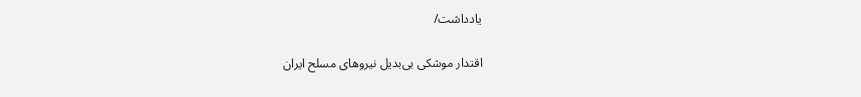یادداشت/

اقتدار موشکی بی‌بدیل نیرو‌های مسلح ایران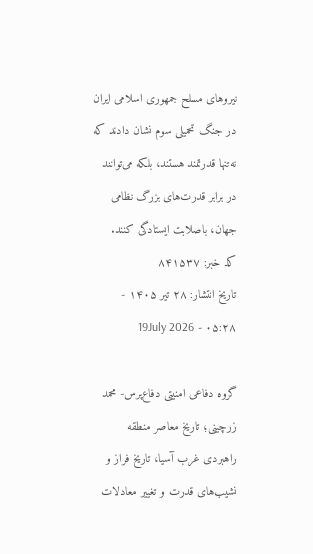نیرو‌های مسلح جمهوری اسلامی ایران در جنگ تحمیلی سوم نشان دادند که نه‌تنها قدرتمند هستند، بلکه می‌توانند در برابر قدرت‌های بزرگ نظامی جهان، باصلابت ایستادگی کنند.
کد خبر: ۸۴۱۵۳۷
تاریخ انتشار: ۲۸ تير ۱۴۰۵ - ۰۵:۲۸ - 19July 2026

گروه دفاعی امنیتی دفاع‌پرس- محمد زرچینی؛ تاریخ معاصر منطقه راهبردی غرب آسیا، تاریخ فراز و نشیب‌های قدرت و تغییر معادلات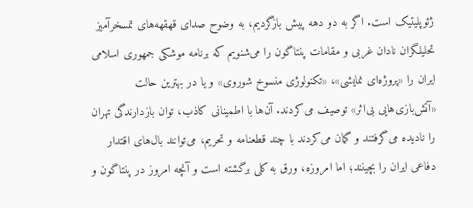ژئوپلیتیک است. اگر به دو دهه پیش بازگردیم، به وضوح صدای قهقهه‌های تمسخرآمیز تحلیلگران نادان غربی و مقامات پنتاگون را می‌شنویم که برنامه موشکی جمهوری اسلامی ایران را «پروژه‌ای نمایشی»، «تکنولوژی منسوخ شوروی» و یا در بهترین حالت «آتش‌بازی‌هایی بی‌اثر» توصیف می‌کردند. آن‌ها با اطمینانی کاذب، توان بازدارندگی تهران را نادیده می‌گرفتند و گمان می‌کردند با چند قطعنامه و تحریم، می‌توانند بال‌های اقتدار دفاعی ایران را بچینند؛ اما امروزه، ورق به کلی برگشته است و آنچه امروز در پنتاگون و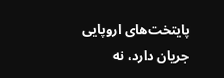پایتخت‌های اروپایی جریان دارد، نه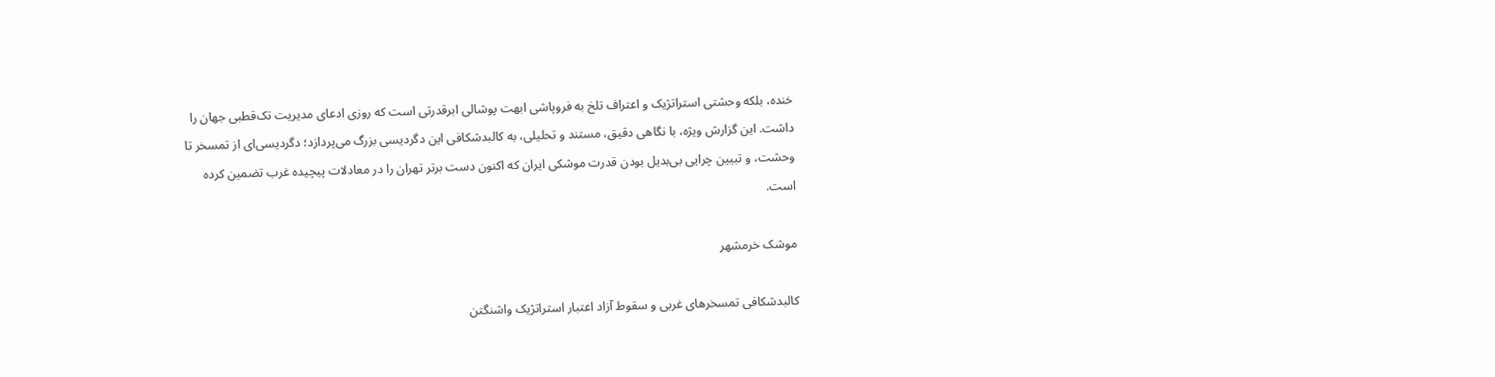خنده، بلکه وحشتی استراتژیک و اعتراف تلخ به فروپاشی ابهت پوشالی ابرقدرتی است که روزی ادعای مدیریت تک‌قطبی جهان را داشت. این گزارش ویژه، با نگاهی دقیق، مستند و تحلیلی، به کالبدشکافی این دگردیسی بزرگ می‌پردازد؛ دگردیسی‌ای از تمسخر تا وحشت، و تبیین چرایی بی‌بدیل بودن قدرت موشکی ایران که اکنون دست برتر تهران را در معادلات پیچیده غرب تضمین کرده است.

موشک خرمشهر

کالبدشکافی تمسخر‌های غربی و سقوط آزاد اعتبار استراتژیک واشنگتن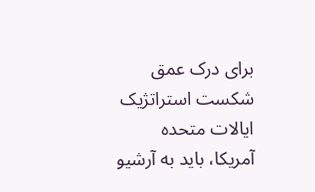برای درک عمق شکست استراتژیک ایالات متحده آمریکا، باید به آرشیو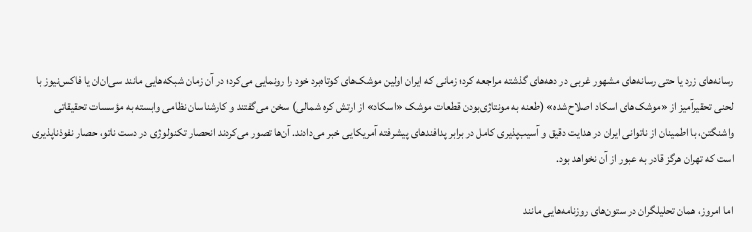رسانه‌های زرد یا حتی رسانه‌های مشهور غربی در دهه‌های گذشته مراجعه کرد؛ زمانی که ایران اولین موشک‌های کوتاه‌برد خود را رونمایی می‌کرد؛ در آن زمان شبکه‌هایی مانند سی‌ان‌ان یا فاکس‌نیوز با لحنی تحقیرآمیز از «موشک‌های اسکاد اصلاح‌شده» (طعنه به مونتاژی‌بودن قطعات موشک «اسکاد» از ارتش کره شمالی) سخن می‌گفتند و کارشناسان نظامی وابسته به مؤسسات تحقیقاتی واشنگتن، با اطمینان از ناتوانی ایران در هدایت دقیق و آسیب‌پذیری کامل در برابر پدافند‌های پیشرفته آمریکایی خبر می‌دادند. آن‌ها تصور می‌کردند انحصار تکنولوژی در دست ناتو، حصار نفوذناپذیری است که تهران هرگز قادر به عبور از آن نخواهد بود.

اما امروز، همان تحلیلگران در ستون‌های روزنامه‌هایی مانند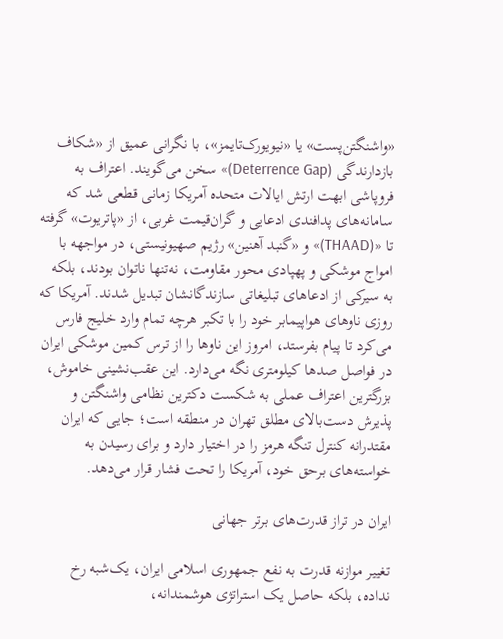«واشنگتن‌پست» یا «نیویورک‌تایمز»، با نگرانی عمیق از «شکاف بازدارندگی (Deterrence Gap)» سخن می‌گویند. اعتراف به فروپاشی ابهت ارتش ایالات متحده آمریکا زمانی قطعی شد که سامانه‌های پدافندی ادعایی و گران‌قیمت غربی، از «پاتریوت» گرفته تا «(THAAD)» و «گنبد آهنین» رژیم صهیونیستی، در مواجهه با امواج موشکی و پهپادی محور مقاومت، نه‌تنها ناتوان بودند، بلکه به سیرکی از ادعا‌های تبلیغاتی سازندگانشان تبدیل شدند. آمریکا که روزی ناو‌های هواپیمابر خود را با تکبر هرچه تمام وارد خلیج فارس می‌کرد تا پیام بفرستد، امروز این ناو‌ها را از ترس کمین موشکی ایران در فواصل صد‌ها کیلومتری نگه می‌دارد. این عقب‌نشینی خاموش، بزرگترین اعتراف عملی به شکست دکترین نظامی واشنگتن و پذیرش دست‌بالای مطلق تهران در منطقه است؛ جایی که ایران مقتدرانه کنترل تنگه هرمز را در اختیار دارد و برای رسیدن به خواسته‌های برحق خود، آمریکا را تحت فشار قرار می‌دهد.

ایران در تراز قدرت‌های برتر جهانی

تغییر موازنه قدرت به نفع جمهوری اسلامی ایران، یک‌شبه رخ نداده، بلکه حاصل یک استراتژی هوشمندانه،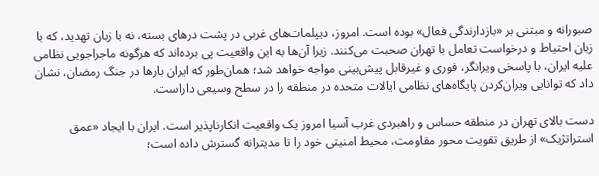صبورانه و مبتنی بر «بازدارندگی فعال» بوده است. امروز، دیپلمات‌های غربی در پشت در‌های بسته، نه با زبان تهدید، که با زبان احتیاط و درخواست تعامل با تهران صحبت می‌کنند. زیرا آن‌ها به این واقعیت پی برده‌اند که هرگونه ماجراجویی نظامی علیه ایران، با پاسخی ویرانگر، فوری و غیرقابل پیش‌بینی مواجه خواهد شد؛ همان‌طور که ایران بار‌ها در جنگ رمضان، نشان داد که توانایی ویران‌کردن پایگاه‌های نظامی ایالات متحده در منطقه را در سطح وسیعی داراست.

دست بالای تهران در منطقه حساس و راهبردی غرب آسیا امروز یک واقعیت انکارناپذیر است. ایران با ایجاد «عمق استراتژیک» از طریق تقویت محور مقاومت، محیط امنیتی خود را تا مدیترانه گسترش داده است؛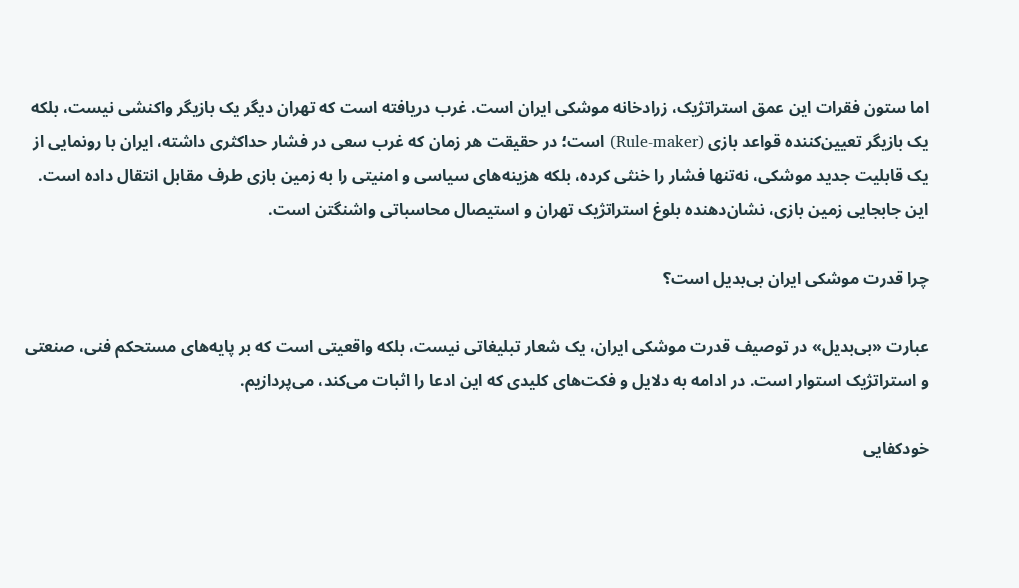اما ستون فقرات این عمق استراتژیک، زرادخانه موشکی ایران است. غرب دریافته است که تهران دیگر یک بازیگر واکنشی نیست، بلکه یک بازیگر تعیین‌کننده قواعد بازی (Rule-maker) است؛ در حقیقت هر زمان که غرب سعی در فشار حداکثری داشته، ایران با رونمایی از یک قابلیت جدید موشکی، نه‌تنها فشار را خنثی کرده، بلکه هزینه‌های سیاسی و امنیتی را به زمین بازی طرف مقابل انتقال داده است. این جابجایی زمین بازی، نشان‌دهنده بلوغ استراتژیک تهران و استیصال محاسباتی واشنگتن است.

چرا قدرت موشکی ایران بی‌بدیل است؟

عبارت «بی‌بدیل» در توصیف قدرت موشکی ایران، یک شعار تبلیغاتی نیست، بلکه واقعیتی است که بر پایه‌های مستحکم فنی، صنعتی و استراتژیک استوار است. در ادامه به دلایل و فکت‌های کلیدی که این ادعا را اثبات می‌کند، می‌پردازیم.

خودکفایی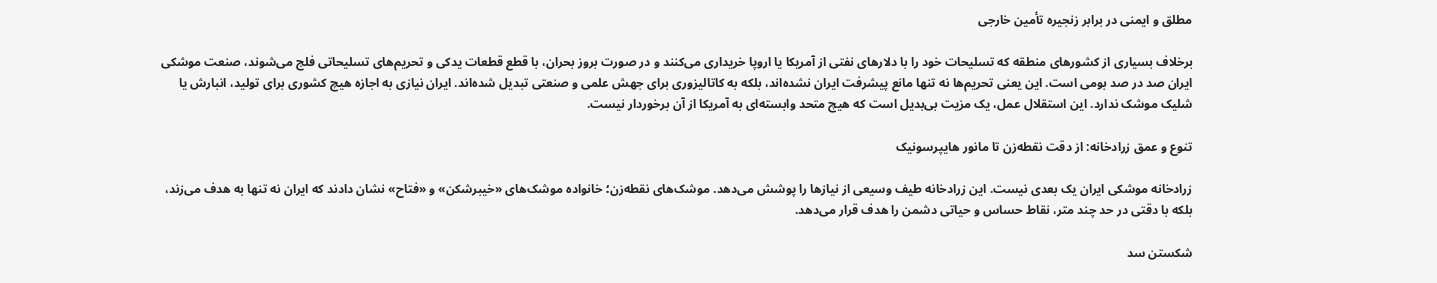مطلق و ایمنی در برابر زنجیره تأمین خارجی

برخلاف بسیاری از کشور‌های منطقه که تسلیحات خود را با دلار‌های نفتی از آمریکا یا اروپا خریداری می‌کنند و در صورت بروز بحران، با قطع قطعات یدکی و تحریم‌های تسلیحاتی فلج می‌شوند، صنعت موشکی ایران صد در صد بومی است. این یعنی تحریم‌ها نه تنها مانع پیشرفت ایران نشده‌اند، بلکه به کاتالیزوری برای جهش علمی و صنعتی تبدیل شده‌اند. ایران نیازی به اجازه هیچ کشوری برای تولید، انبارش یا شلیک موشک ندارد. این استقلال عمل، یک مزیت بی‌بدیل است که هیچ متحد وابسته‌ای به آمریکا از آن برخوردار نیست.

تنوع و عمق زرادخانه: از دقت نقطه‌زن تا مانور هایپرسونیک

زرادخانه موشکی ایران یک بعدی نیست. این زرادخانه طیف وسیعی از نیاز‌ها را پوشش می‌دهد. موشک‌های نقطه‌زن؛ خانواده موشک‌های «خیبرشکن» و «فتاح» نشان دادند که ایران نه تنها به هدف می‌زند، بلکه با دقتی در حد چند متر، نقاط حساس و حیاتی دشمن را هدف قرار می‌دهد.

شکستن سد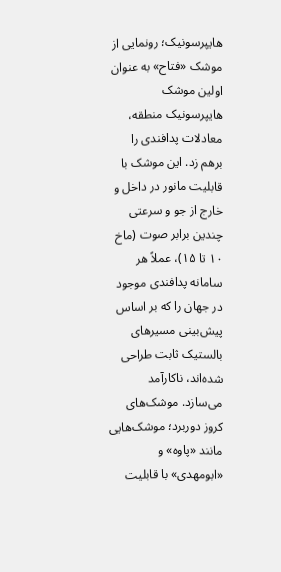هایپرسونیک؛ رونمایی از موشک «فتاح» به عنوان اولین موشک هایپرسونیک منطقه، معادلات پدافندی را برهم زد. این موشک با قابلیت مانور در داخل و خارج از جو و سرعتی چندین برابر صوت (ماخ ۱۰ تا ۱۵)، عملاً هر سامانه پدافندی موجود در جهان را که بر اساس پیش‌بینی مسیر‌های بالستیک ثابت طراحی شده‌اند، ناکارآمد می‌سازد. موشک‌های کروز دوربرد؛ موشک‌هایی مانند «پاوه» و «ابومهدی» با قابلیت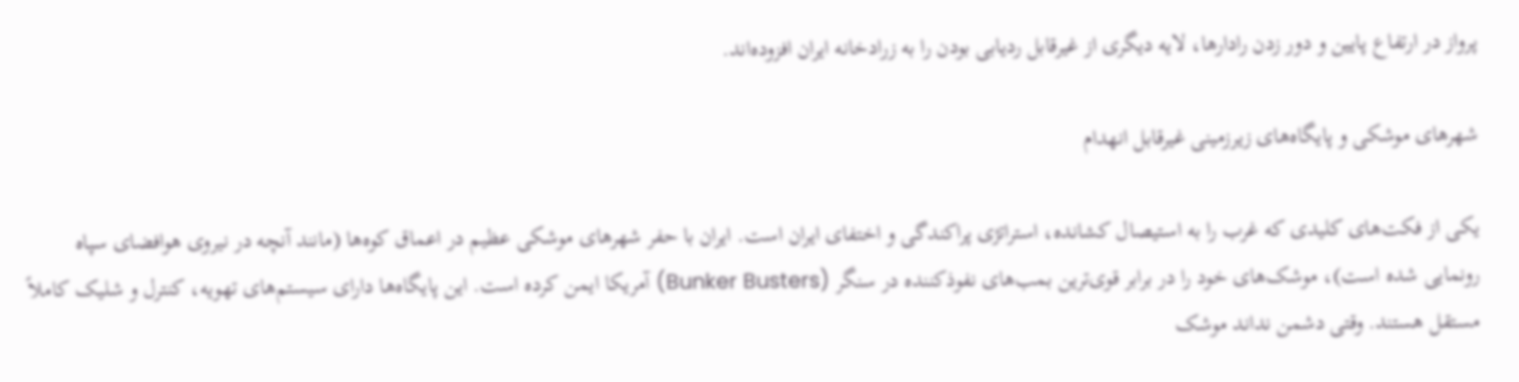پرواز در ارتفاع پایین و دور زدن رادارها، لایه دیگری از غیرقابل ردیابی بودن را به زرادخانه ایران افزوده‌اند.

شهر‌های موشکی و پایگاه‌های زیرزمینی غیرقابل انهدام

یکی از فکت‌های کلیدی که غرب را به استیصال کشانده، استراتژی پراکندگی و اختفای ایران است. ایران با حفر شهر‌های موشکی عظیم در اعماق کوه‌ها (مانند آنچه در نیروی هوافضای سپاه رونمایی شده است)، موشک‌های خود را در برابر قوی‌ترین بمب‌های نفوذکننده در سنگر (Bunker Busters) آمریکا ایمن کرده است. این پایگاه‌ها دارای سیستم‌های تهویه، کنترل و شلیک کاملاً مستقل هستند. وقتی دشمن نداند موشک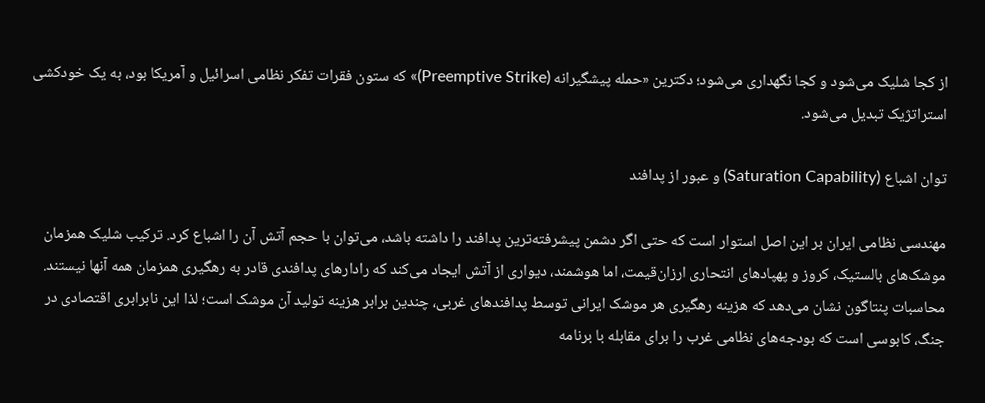از کجا شلیک می‌شود و کجا نگهداری می‌شود؛ دکترین «حمله پیشگیرانه (Preemptive Strike)» که ستون فقرات تفکر نظامی اسرائیل و آمریکا بود، به یک خودکشی استراتژیک تبدیل می‌شود.

توان اشباع (Saturation Capability) و عبور از پدافند

مهندسی نظامی ایران بر این اصل استوار است که حتی اگر دشمن پیشرفته‌ترین پدافند را داشته باشد، می‌توان با حجم آتش آن را اشباع کرد. ترکیب شلیک همزمان موشک‌های بالستیک، کروز و پهپاد‌های انتحاری ارزان‌قیمت، اما هوشمند، دیواری از آتش ایجاد می‌کند که رادار‌های پدافندی قادر به رهگیری همزمان همه آنها نیستند. محاسبات پنتاگون نشان می‌دهد که هزینه رهگیری هر موشک ایرانی توسط پدافند‌های غربی، چندین برابر هزینه تولید آن موشک است؛ لذا این نابرابری اقتصادی در جنگ، کابوسی است که بودجه‌های نظامی غرب را برای مقابله با برنامه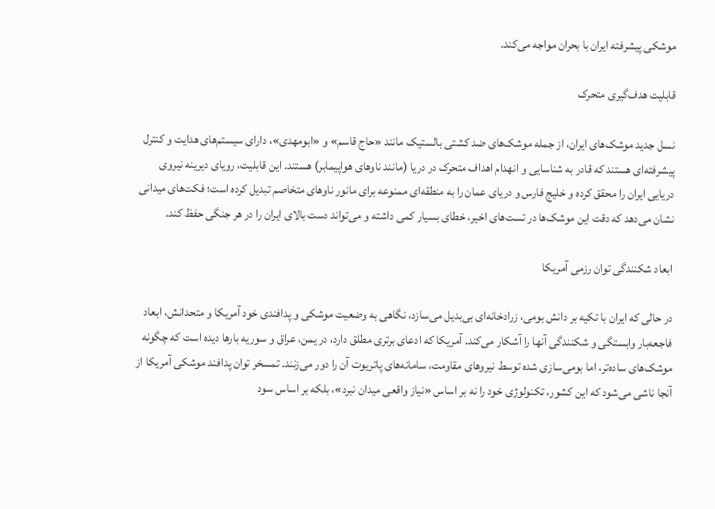موشکی پیشرفته ایران با بحران مواجه می‌کند.

قابلیت هدف‌گیری متحرک

نسل جدید موشک‌های ایران، از جمله موشک‌های ضد کشتی بالستیک مانند «حاج قاسم» و «ابومهدی»، دارای سیستم‌های هدایت و کنترل پیشرفته‌ای هستند که قادر به شناسایی و انهدام اهداف متحرک در دریا (مانند ناو‌های هواپیمابر) هستند. این قابلیت، رویای دیرینه نیروی دریایی ایران را محقق کرده و خلیج فارس و دریای عمان را به منطقه‌ای ممنوعه برای مانور ناو‌های متخاصم تبدیل کرده است؛ فکت‌های میدانی نشان می‌دهد که دقت این موشک‌ها در تست‌های اخیر، خطای بسیار کمی داشته و می‌تواند دست بالای ایران را در هر جنگی حفظ کند.

ابعاد شکنندگی توان رزمی آمریکا

در حالی که ایران با تکیه بر دانش بومی، زرادخانه‌ای بی‌بدیل می‌سازد، نگاهی به وضعیت موشکی و پدافندی خود آمریکا و متحدانش، ابعاد فاجعه‌بار وابستگی و شکنندگی آنها را آشکار می‌کند. آمریکا که ادعای برتری مطلق دارد، در یمن، عراق و سوریه بار‌ها دیده است که چگونه موشک‌های ساده‌تر، اما بومی‌سازی شده توسط نیرو‌های مقاومت، سامانه‌های پاتریوت آن را دور می‌زنند. تمسخر توان پدافند موشکی آمریکا از آنجا ناشی می‌شود که این کشور، تکنولوژی خود را نه بر اساس «نیاز واقعی میدان نبرد»، بلکه بر اساس سود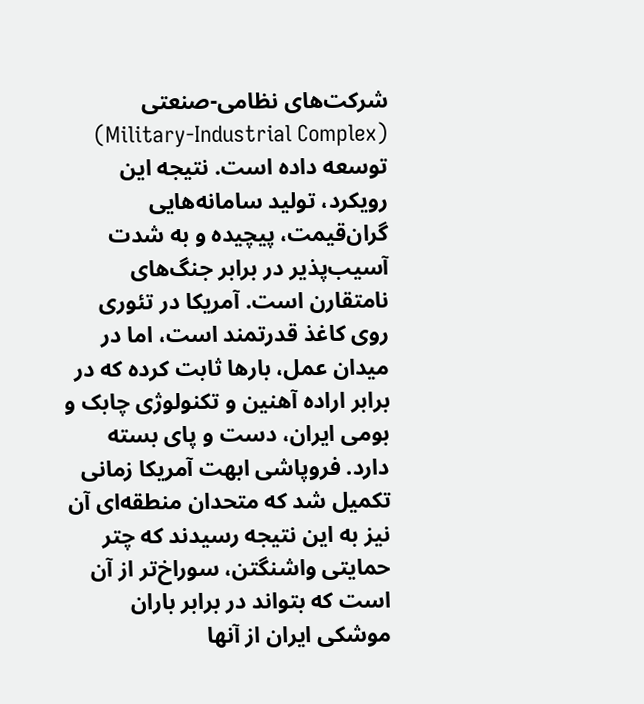شرکت‌های نظامی-صنعتی (Military-Industrial Complex) توسعه داده است. نتیجه این رویکرد، تولید سامانه‌هایی گران‌قیمت، پیچیده و به شدت آسیب‌پذیر در برابر جنگ‌های نامتقارن است. آمریکا در تئوری روی کاغذ قدرتمند است، اما در میدان عمل، بار‌ها ثابت کرده که در برابر اراده آهنین و تکنولوژی چابک و بومی ایران، دست و پای بسته دارد. فروپاشی ابهت آمریکا زمانی تکمیل شد که متحدان منطقه‌ای آن نیز به این نتیجه رسیدند که چتر حمایتی واشنگتن، سوراخ‌تر از آن است که بتواند در برابر باران موشکی ایران از آنها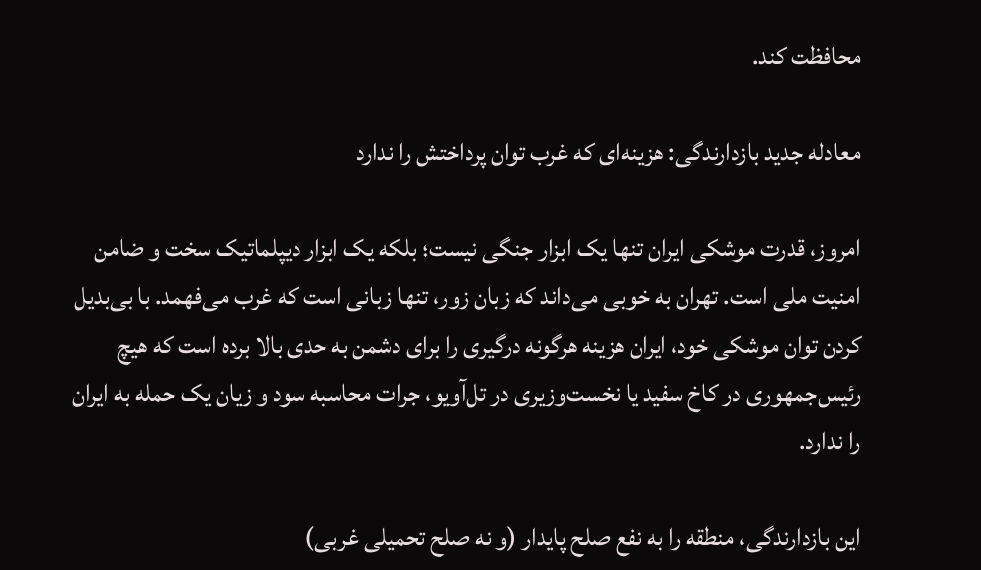محافظت کند.

معادله جدید بازدارندگی: هزینه‌ای که غرب توان پرداختش را ندارد

امروز، قدرت موشکی ایران تنها یک ابزار جنگی نیست؛ بلکه یک ابزار دیپلماتیک سخت و ضامن امنیت ملی است. تهران به خوبی می‌داند که زبان زور، تنها زبانی است که غرب می‌فهمد. با بی‌بدیل کردن توان موشکی خود، ایران هزینه هرگونه درگیری را برای دشمن به حدی بالا برده است که هیچ رئیس‌جمهوری در کاخ سفید یا نخست‌وزیری در تل‌آویو، جرات محاسبه سود و زیان یک حمله به ایران را ندارد.

این بازدارندگی، منطقه را به نفع صلح پایدار (و نه صلح تحمیلی غربی)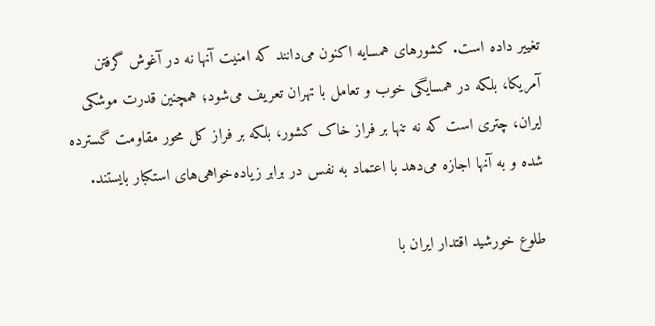تغییر داده است. کشور‌های همسایه اکنون می‌دانند که امنیت آنها نه در آغوش گرفتن آمریکا، بلکه در همسایگی خوب و تعامل با تهران تعریف می‌شود؛ همچنین قدرت موشکی ایران، چتری است که نه تنها بر فراز خاک کشور، بلکه بر فراز کل محور مقاومت گسترده شده و به آنها اجازه می‌دهد با اعتماد به نفس در برابر زیاده‌خواهی‌های استکبار بایستند.

طلوع خورشید اقتدار ایران با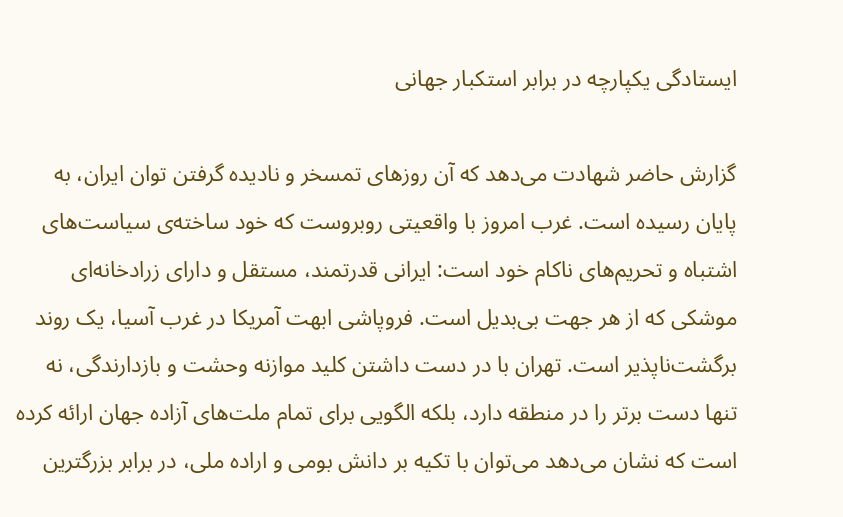ایستادگی یکپارچه در برابر استکبار جهانی

گزارش حاضر شهادت می‌دهد که آن روز‌های تمسخر و نادیده گرفتن توان ایران، به پایان رسیده است. غرب امروز با واقعیتی روبروست که خود ساخته‌ی سیاست‌های اشتباه و تحریم‌های ناکام خود است: ایرانی قدرتمند، مستقل و دارای زرادخانه‌ای موشکی که از هر جهت بی‌بدیل است. فروپاشی ابهت آمریکا در غرب آسیا، یک روند برگشت‌ناپذیر است. تهران با در دست داشتن کلید موازنه وحشت و بازدارندگی، نه تنها دست برتر را در منطقه دارد، بلکه الگویی برای تمام ملت‌های آزاده جهان ارائه کرده است که نشان می‌دهد می‌توان با تکیه بر دانش بومی و اراده ملی، در برابر بزرگترین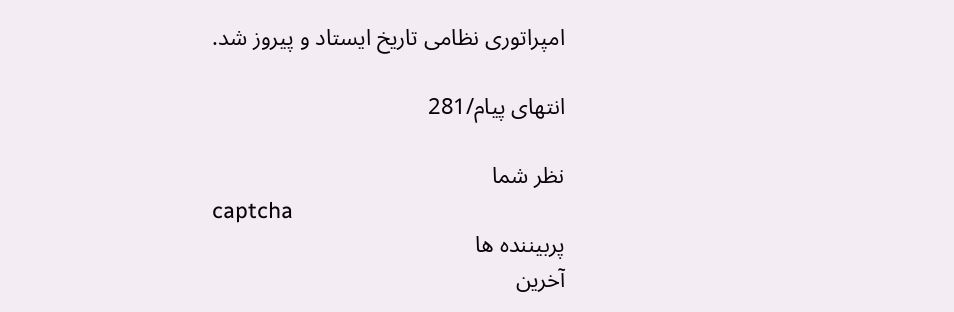امپراتوری نظامی تاریخ ایستاد و پیروز شد.

انتهای پیام/281

نظر شما
captcha
پربیننده ها
آخرین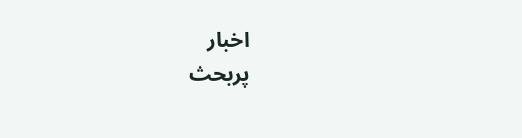اخبار
پربحث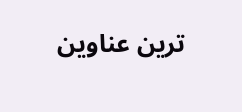ترین عناوین